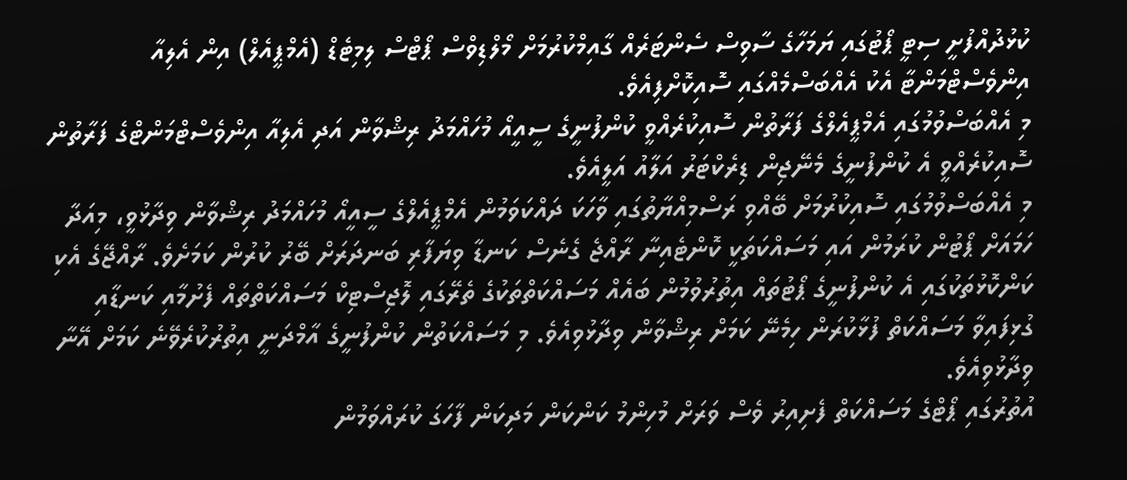ކުޅުދުއްފުށީ ސިޓީ ޕޯޓުގައި ޔަމަހާގެ ސާވިސް ސެންޓަރެއް ގާއިމްކުރުމަށް މޯލްޑިވްސް ޕޯޓްސް ލިމިޓެޑް (އެމްޕީއެލް) އިން އެލިއާ އިންވެސްޓްމަންޓާ އެކު އެއްބަސްމެއްގައި ސޮއިކޮށްފިއެވެ.
މި އެއްބަސްވުމުގައި އެމްޕީއެލްގެ ފަރާތުން ސޮއިކުރެއްވީ ކުންފުނީގެ ސީއީއޯ މުހައްމަދު ރިޝްވާން އަދި އެލިއާ އިންވެސްޓްމަންޓްގެ ފަރާތުން ސޮއިކުރެއްވީ އެ ކުންފުނީގެ މެނޭޖިން ޑިރެކްޓަރު އަލާއު އަލީއެވެ.
މި އެއްބަސްވުމުގައި ސޮއިކުރުމަށް ބޭއްވި ރަސްމިއްޔާތުގައި ވާހަކަ ދައްކަވަމުން އެމްޕީއެލްގެ ސީއީއޯ މުހައްމަދު ރިޝްވާން ވިދާޅުވީ، މިއަދާ ހަމައަށް ޕޯޓުން ކުރަމުން އައި މަސައްކަތަކީ ކޮންޓެއިނާ ރާއްޖެ ގެނެސް ކަނޑާ ވިޔަފާރި ބަނދަރަށް ބޭރު ކުރުން ކަމަށެވެ. ރާއްޖޭގެ އެކި ކަންކޮޅުތަކުގައި އެ ކުންފުނީގެ ޕޯޓުތައް އިތުރުވުމުން ބައެއް މަސައްކަތްތަކުގެ ތެރޭގައި ލޮޖިސްޓިކް މަސައްކަތްތައް ފެށުމާއި ކަނޑާއި ގުޅިފައިވާ މަސައްކަތް ފުޅާކުރަން ހިމެނޭ ކަމަށް ރިޝްވާން ވިދާޅުވިއެވެ. މި މަސައްކަތުން ކުންފުނީގެ އާމްދަނީ އިތުރުކުރެވޭނެ ކަމަށް އޭނާ ވިދާޅުވިއެވެ.
އުތުރުގައި ޕޯޓްގެ މަސައްކަތް ފެށިއިރު ވެސް ވަރަށް މުހިންމު ކަންކަން މަދިކަން ފާހަގަ ކުރައްވަމުން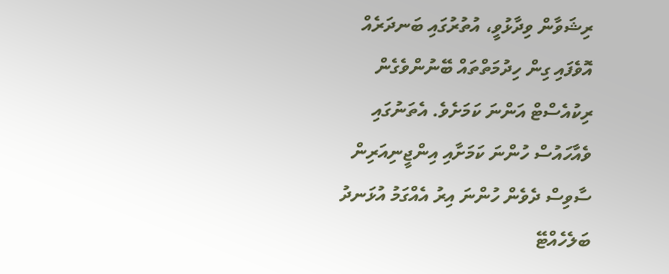ރިޝަވާން ވިދާޅުވީ، އުތުރުގައި ބަނދަރެއް އޮވެފައި ގިން ހިދުމަތްތައް ބޭނުންވެގެން ރިކުއެސްޓް އަންނަ ކަމަށެވެ. އެތަނުގައި ވެއާހައުސް ހުންނަ ކަމަށާއި އިންޖީނިއަރިން ސާވިސް ދެވެން ހުންނަ އިރު އެއްގަމު އުޅަނދު ބަލެހެއްޓޭ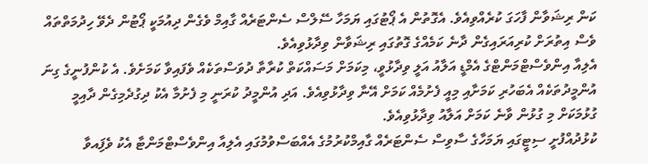ކަން ރިޝަވާން ފާހަގަ ކުރެއްވިއެވެ. އެގޮތުން އެ ޕޯޓުގައި ޔަމަހާ ސޭލްސް ސެންޓަރެއް ގާއިމް ވެގެން ދިއުމަކީ ޕޯޓުން ދެވޭ ހިދުމަތްތައް ވެސް އިތުރަށް ކުރިއަރައިގެން ދާނެ ކަމެއްގެ ގޮތުގައި ރިޝަވާން ވިދާޅުވިއެވެ.
އެލިއާ އިންވެސްޓްމަންޓްގެ އެމްޑީ އަލާއު އަލީ ވިދާޅުވީ، މިކަމަށް މަސައްކަތް ކުރާތާ ދުވަސްތަކެއް ވެފައިވާ ކަމަށެވެ. އެ ކުންފުނީގެ ގިނަ އުންމީދުތަކެއް އެބަހުރި ކަމަށާއި މިއީ ފެށުމެއް ކަމަށް އޭނާ ވިދާޅުވިއެވެ. އަދި އުންމީދު ކުރަނީ މި ފެށުމާ އެކު ދިގުދެމިގެން ދާއިމީ ގުޅުމަކަށް މި ގުޅުން ވާނެ ކަމަށް އަލާއު ވިދާޅުވިއެވެ.
ކުޅުދުއްފުށީ ސިޓީގައި ޔަމަހާގެ ސާވިސް ސެންޓަރެއް ގާއިމްކުރުމުގެ އެއްބަސްވުމުގައި އެލިއާ އިންވެސްޓްމަންޓާ އެކު ވެފަިއވާ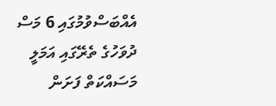އެއްބަސްވުމުގައި 6 މަސް ދުވަހުގެ ތެރޭގައި އަމަލީ މަސައްކަތް ފަށަން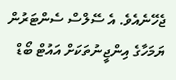ޖެހޭނެއެވެ. އެ ސޭލްސް ސެންޓަރުން ޔަމަހާގެ އިންޖީނުތަކަށް އައުޓް ބޯޑް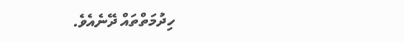ހިދުމަތްތައް ދޭނެއެވެ.